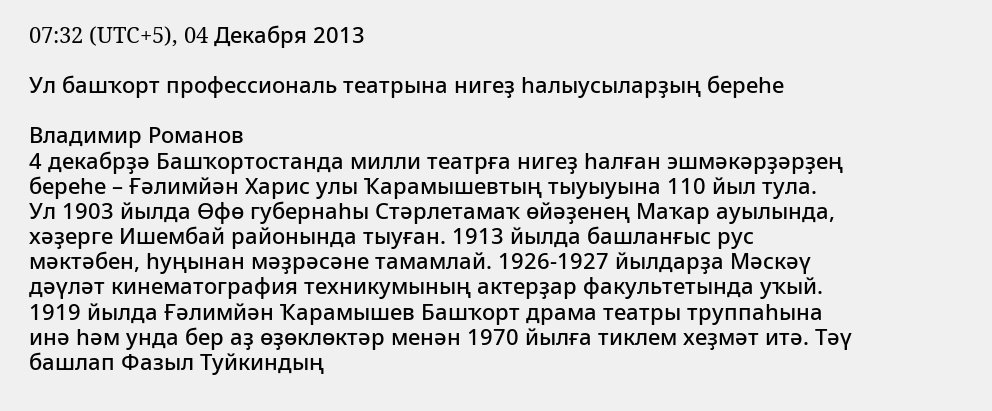07:32 (UTC+5), 04 Декабря 2013

Ул башҡорт профессиональ театрына нигеҙ һалыусыларҙың береһе

Владимир Романов
4 декабрҙә Башҡортостанда милли театрға нигеҙ һалған эшмәкәрҙәрҙең береһе – Ғәлимйән Харис улы Ҡарамышевтың тыуыуына 110 йыл тула.
Ул 1903 йылда Өфө губернаһы Стәрлетамаҡ өйәҙенең Маҡар ауылында, хәҙерге Ишембай районында тыуған. 1913 йылда башланғыс рус мәктәбен, һуңынан мәҙрәсәне тамамлай. 1926-1927 йылдарҙа Мәскәү дәүләт кинематография техникумының актерҙар факультетында уҡый.
1919 йылда Ғәлимйән Ҡарамышев Башҡорт драма театры труппаһына инә һәм унда бер аҙ өҙөклөктәр менән 1970 йылға тиклем хеҙмәт итә. Тәү башлап Фазыл Туйкиндың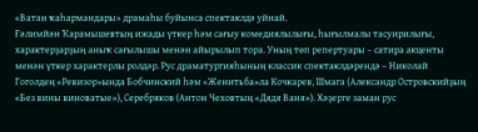«Ватан ҡаһармандары» драмаһы буйынса спектаклдә уйнай.
Ғәлимйән Ҡарамышевтың ижады үткер һәм сағыу комедиялылығы, һығылмалы тасуирилығы, характерҙарҙың аныҡ сағылышы менән айырылып тора. Уның төп репертуары – сатира акценты менән үткер характерлы ролдәр. Рус драматургияһының классик спектаклдәрендә – Николай Гоголдең «Ревизор»ында Бобчинский һәм «Женитьба»ла Кочкарев, Шмага (Александр Островскийҙың «Без вины виноватые»), Серебряков (Антон Чеховтың «Дядя Ваня»). Хәҙерге заман рус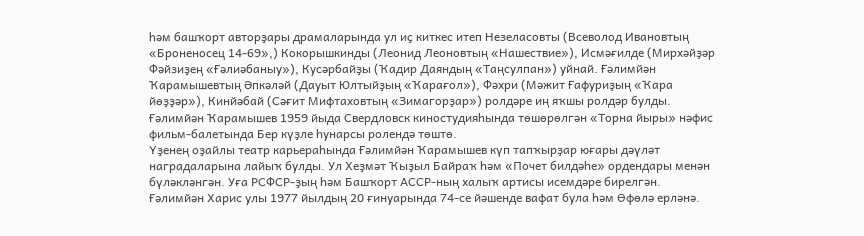һәм башҡорт авторҙары драмаларында ул иҫ киткес итеп Незеласовты (Всеволод Ивановтың «Броненосец 14-69»,) Кокорышкинды (Леонид Леоновтың «Нашествие»), Исмәғилде (Мирхәйҙәр Фәйзиҙең «Ғәлиәбаныу»), Кусәрбайҙы (Ҡадир Даяндың «Таңсулпан») уйнай. Ғәлимйән Ҡарамышевтың Әпкәләй (Дауыт Юлтыйҙың «Ҡарағол»), Фәхри (Мәжит Ғафуриҙың «Ҡара йөҙҙәр»), Кинйәбай (Сәғит Мифтаховтың «Зимагорҙар») ролдәре иң яҡшы ролдәр булды.
Ғәлимйән Ҡарамышев 1959 йыда Свердловск киностудияһында төшөрөлгән «Торна йыры» нәфис фильм-балетында Бер күҙле һунарсы ролендә төштө.
Үҙенең оҙайлы театр карьераһында Ғәлимйән Ҡарамышев күп тапҡырҙар юғары дәүләт наградаларына лайыҡ булды. Ул Хеҙмәт Ҡыҙыл Байраҡ һәм «Почет билдәһе» ордендары менән бүләкләнгән. Уға РСФСР-ҙың һәм Башҡорт АССР-ның халыҡ артисы исемдәре бирелгән.
Ғәлимйән Харис улы 1977 йылдың 20 ғинуарында 74-се йәшенде вафат була һәм Өфөлә ерләнә.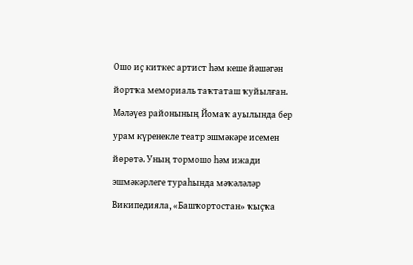Ошо иҫ киткес артист һәм кеше йәшәгән йортҡа мемориаль таҡтаташ ҡуйылған. Мәләүез районының Йомаҡ ауылында бер урам күренекле театр эшмәкәре исемен йөрөтә. Уның тормошо һәм ижади эшмәкәрлеге тураһында мәҡәләләр Википедияла, «Башҡортостан» ҡыҫҡа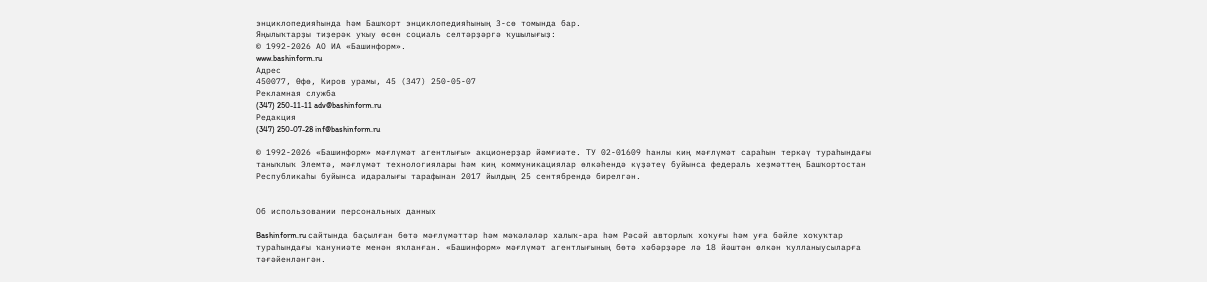энциклопедияһында һәм Башҡорт энциклопедияһының 3-сө томында бар.
Яңылыҡтарҙы тиҙерәк уҡыу өсөн социаль селтәрҙәргә ҡушылығыҙ:
© 1992-2026 АО ИА «Башинформ».
www.bashinform.ru
Адрес
450077, Өфө, Киров урамы, 45 (347) 250-05-07
Рекламная служба
(347) 250-11-11 adv@bashinform.ru
Редакция
(347) 250-07-28 inf@bashinform.ru

© 1992-2026 «Башинформ» мәғлүмәт агентлығы» акционерҙар йәмғиәте. ТУ 02-01609 һанлы киң мәғлүмәт сараһын теркәү тураһындағы таныҡлыҡ Элемтә, мәғлүмәт технологиялары һәм киң коммуникациялар өлкәһендә күҙәтеү буйынса федераль хеҙмәттең Башҡортостан Республикаһы буйынса идаралығы тарафынан 2017 йылдың 25 сентябрендә бирелгән.


Об использовании персональных данных

Bashinform.ru сайтында баҫылған бөтә мәғлүмәттәр һәм мәҡәләләр халыҡ-ара һәм Рәсәй авторлыҡ хоҡуғы һәм уға бәйле хоҡуҡтар тураһындағы ҡануниәте менән яҡланған. «Башинформ» мәғлүмәт агентлығының бөтә хәбәрҙәре лә 18 йәштән өлкән ҡулланыусыларға тәғәйенләнгән.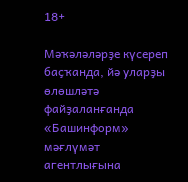18+

Мәҡәләләрҙе күсереп баҫҡанда, йә уларҙы өлөшләтә файҙаланғанда «Башинформ» мәғлүмәт агентлығына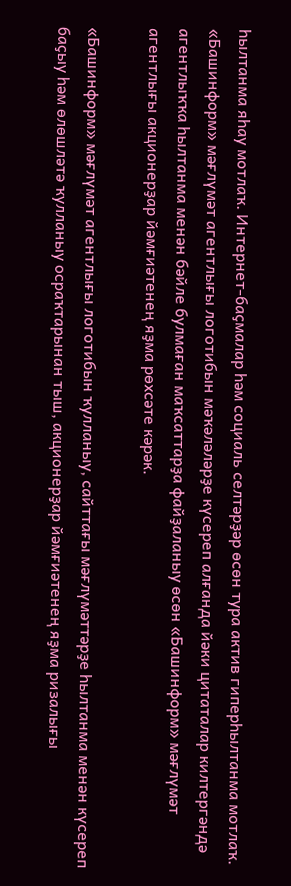һылтанма яһау мотлаҡ. Интернет-баҫмалар һәм социаль селтәрҙәр өсөн тура актив гиперһылтанма мотлаҡ. «Башинформ» мәғлүмәт агентлығы логотибын мәҡәләләрҙе күсереп алғанда йәки цитаталар килтергәндә агентлыҡҡа һылтанма менән бәйле булмаған маҡсаттарҙа файҙаланыу өсөн «Башинформ» мәғлүмәт агентлығы акционерҙар йәмғиәтенең яҙма рөхсәте кәрәк.

«Башинформ» мәғлүмәт агентлығы логотибын ҡулланыу, сайттағы мәғлүмәттәрҙе һылтанма менән күсереп баҫыу һәм өлөшләтә ҡулланыу осраҡтарынан тыш, акционерҙар йәмғиәтенең яҙма ризалығы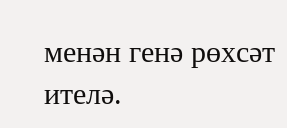менән генә рөхсәт ителә.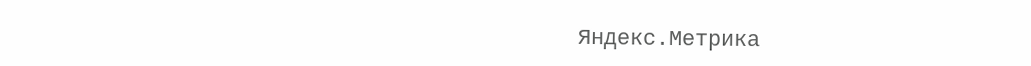Яндекс.Метрика